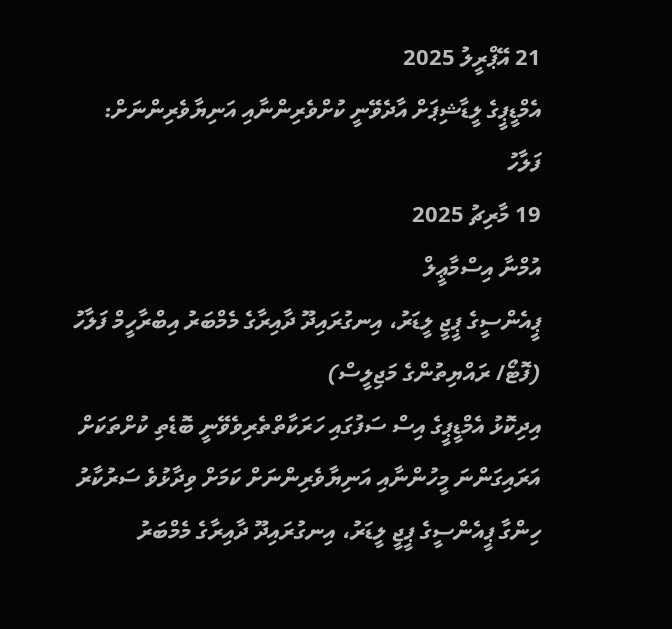21 އޭޕްރީލު 2025
އެމްޑީޕީގެ ލީޑާޝިޕަށް އާދެވޭނީ ކުށްވެރިންނާއި އަނިޔާވެރިންނަށް: ފަލާހު
19 މާރިޗު 2025
އުމްނާ އިސްމާޢީލް
ޕީއެންސީގެ ޕީޖީ ލީޑަރު، އިނގުރައިދޫ ދާއިރާގެ މެމްބަރު އިބްރާހީމް ފަލާހު (ފޮޓޯ/ ރައްޔިތުންގެ މަޖިލީސް)
އިދިކޮޅު އެމްޑީޕީގެ އިސް ސަފުގައި ހަރަކާތްތެރިވެވޭނީ ބޮޑެތި ކުށްތަކަށް އަރައިގަންނަ މީހުންނާއި އަނިޔާވެރިންނަށް ކަމަށް ވިދާޅުވެ ސަރުކާރު ހިންގާ ޕީއެންސީގެ ޕީޖީ ލީޑަރު، އިނގުރައިދޫ ދާއިރާގެ މެމްބަރު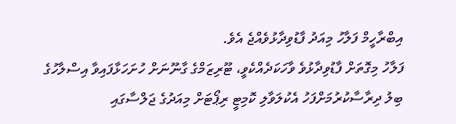އިބްރާހީމް ފަލާހު މިއަދު ފާޑުވިދާޅުވެއްޖެ އެވެ.
ފަލާހު މިގޮތަށް ފާޑުވިދާޅުވެ ވާހަކަދެއްކެވީ، ޓޫރިޒަމްގެ ގާނޫނަށް ހުށަހަޅާފައިވާ އިސްލާހުގެ ބިލު ދިރާސާކުރުމަށްފަހު އެކުލަވާލި ކޮމިޓީ ރިޕޯޓަށް މިއަދުގެ ޖަލްސާގައި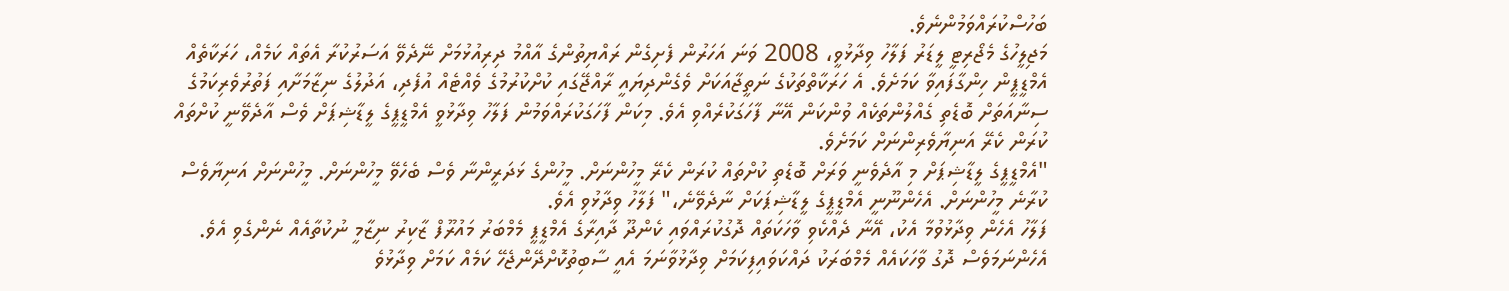ބަހުސްކުރައްވަމުންނެވެ.
މަޖިލީހުގެ މެޖޯރިޓީ ލީޑަރު ފަލާހު ވިދާޅުވީ، 2008 ވަނަ އަހަރުން ފެށިގެން ރައްޔިތުންގެ އާއްމު ދިރިއުޅުމަށް ނޭދެވޭ އަސަރުކުރާ އެތައް ކަމެއް، ހަރަކާތެއް އެމްޑީޕީން ހިންގާފައިވާ ކަމަށެވެ. އެ ހަރަކާތްތަކުގެ ނަތީޖާއަކަށް ވެގެންދިޔައީ ރާއްޖޭގައި ކުށްކުރުމުގެ ވެއްޓެއް އުފެދި، އަދުލުގެ ނިޒާމަށާއި ފަތުރުވެރިކަމުގެ ސިނާއަތަށް ބޮޑެތި ގެއްލުންތަކެއް ވުންކަން އޭނާ ފާހަގަކުރެއްވި އެވެ. މިކަން ފާހަގަކުރައްވަމުން ފަލާހު ވިދާޅުވީ އެމްޑީޕީގެ ލީޑާޝިޕަށް ވެސް އާދެވޭނީ ކުށްތައް ކުރަން ކެރޭ އަނިޔާވެރިންނަށް ކަމަށެވެ.
"އެމްޑީޕީގެ ލީޑާޝިޕަށް މި އާދެވެނީ ވަރަށް ބޮޑެތި ކުށްތައް ކުރަން ކެރޭ މީހުންނަށް. މީހުންގެ ޅަދަރީންނާ ވެސް ބެހެވޭ މީހުންނަށް. މީހުންނަށް އަނިޔާވެސް ކުރާނެ މީހުންނަށް. އެހެންނޫނީ އެމްޑީޕީގެ ލީޑާޝިޕަކަށް ނާދެވޭނެ،" ފަލާހު ވިދާޅުވި އެވެ.
ފަލާހު އެހެން ވިދާޅުވުމާ އެކު، އޭނާ ދެއްކެވި ވާހަކަތައް ދޮގުކުރައްވައި ކެންދޫ ދާއިރާގެ އެމްޑީޕީ މެމްބަރު މައުރޫފް ޒާކިރު ނިޒާމީ ނުކުތާއެއް ނެންގެވި އެވެ. އެހެންނަމަވެސް ދޮގު ވާހަކައެއް މެމްބަރަކު ދައްކަވައިފިކަމަށް ވިދާޅުވާނަމަ އެއީ ސާބިތުކޮށްދޭންޖެހޭ ކަމެއް ކަމަށް ވިދާޅުވެ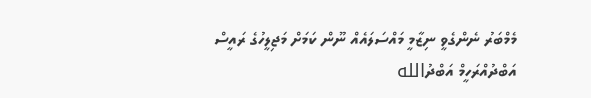މެމްބަރު ނެންގެވީ ނިޒާމީ މައްސަލައެއް ނޫން ކަމަށް މަޖިލީހުގެ ރައީސް އަބްދުއްރަހީމް އަބްދުالله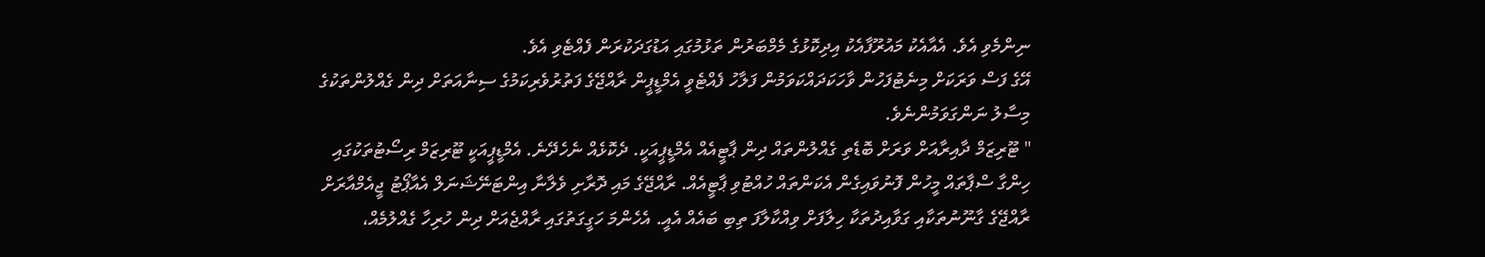ނިންމެވި އެވެ. އެއާއެކު މައުރޫފާއެކު އިދިކޮޅުގެ މެމްބަރުން ތަޅުމުގައި އަޑުގަދަކުރަން ފެއްޓެވި އެވެ.
އޭގެ ފަސް ވަރަކަށް މިނެޓުފަހުން ވާހަކަދައްކަވަމުން ފަލާހު ފެއްޓެވީ އެމްޑީޕީން ރާއްޖޭގެ ފަތުރުވެރިކަމުގެ ސިނާއަތަށް ދިން ގެއްލުންތަކުގެ މިސާލު ނަންގަވަމުންނެވެ.
" ޓޫރިޒަމް ދާއިރާއަށް ވަރަށް ބޮޑެތި ގެއްލުންތައް ދިން ޕާޓީއެއް އެމްޑީޕީއަކީ. ދެކޮޅެއް ނެހެދޭނެ. އެމްޑީޕީއަކީ ޓޫރިޒަމް ރިސޯޓުތަކުގައި ހިންގާ ސްޕާތައް މީހުން ފޮނުވައިގެން އެކަންތައް ހުއްޓުވި ޕާޓީއެއް. ރާއްޖޭގެ މައި ދޮރާށި ވެލާނާ އިންޓަނޭޝަނަލް އެއާޕޯޓު ޖީއެމްއާރަށް ރާއްޖޭގެ ގާނޫނުތަކާއި ގަވާއިދުތަކާ ހިލާފަށް ވިއްކާލާފަ ތިބި ބައެއް އެއީ. އެހެންމަ ހަގީގަތުގައި ރާއްޖެއަށް ދިން ހުރިހާ ގެއްލުމެއް،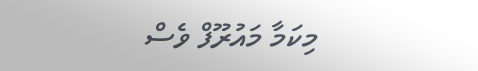މިކަމާ މައުރޫފް ވެސް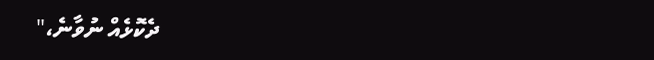ދެކޮޅެއް ނުވާނެ،"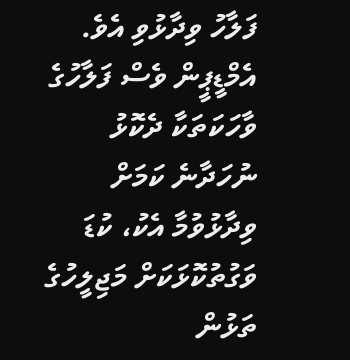ފަލާހު ވިދާޅުވި އެވެ.
އެމްޑީޕީން ވެސް ފަލާހުގެ ވާހަކަތަކާ ދެކޮޅު ނުހަދާނެ ކަމަށް ވިދާޅުވުމާ އެކު، ކުޑަ ވަގުތުކޮޅަކަށް މަޖިލީހުގެ ތަޅުން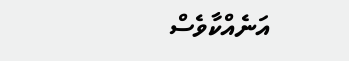އަނެއްކާވެސް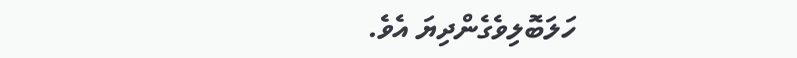ހަލަބޮލިވެގެންދިޔަ އެވެ.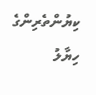ކިޔުންތެރިންގެ ހިޔާލު